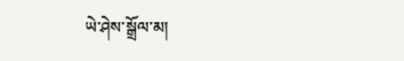ཡེ་ཤེས་སྒྲོལ་མ།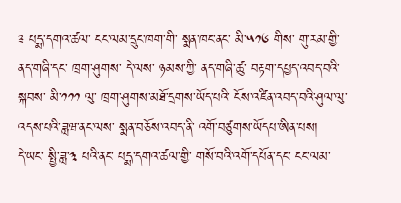༉ པདྨ་དགའ་ཚལ་ ངང་ལམ་དྲུང་ཁག་གི་ སྨན་ཁང་ནང་ མི་༥༡༦ གིས་ གུ་རམ་གྱི་ ནད་གཞི་དང་ ཁྲག་ཤུགས་ དེ་ལས་ ཉམས་ཀྱི་ ནད་གཞི་ཚུ་ བརྟག་དཔྱད་འབད་བའི་སྐབས་ མི་༡༡༡ ལུ་ ཁྲག་ཤུགས་མཐོ་དྲགས་ཡོད་པའི་ ངོས་འཛིན་འབད་བའི་ཤུལ་ལུ་ འདས་པའི་ཟླཝ་ནང་ལས་ སྨན་བཅོས་འབད་ནི་ འགོ་བཙུགས་ཡོདཔ་ཨིན་པས།
དེ་ཡང་ སྤྱི་ཟླ་༣ པའི་ནང་ པདྨ་དགའ་ཚལ་གྱི་ གསོ་བའི་འགོ་དཔོན་དང་ ངང་ལམ་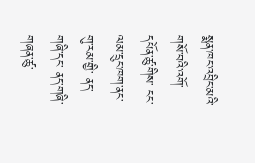སྨན་ཁང་འབྲིང་མའི་ གསོ་བའི་འགོ་དཔོན་ཚུ་གིས་ ངང་ལམ་དྲུང་ཁག་ནང་ གུ་རམ་གྱི་ ནད་གཞི་དང་ ནད་གཞི་གཞན་ཚུ་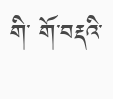གི་ གོ་བརྡའི་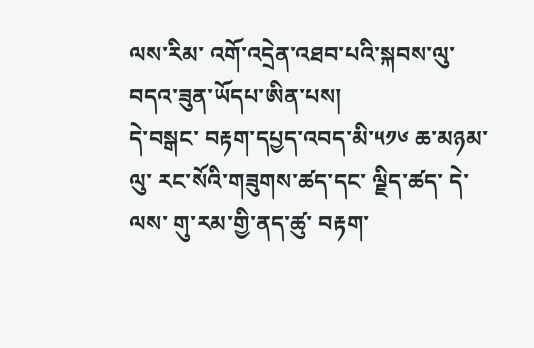ལས་རིམ་ འགོ་འདྲེན་འཐབ་པའི་སྐབས་ལུ་ བདའ་ཟུན་ཡོདཔ་ཨིན་པས།
དེ་བསྒང་ བརྟག་དཔྱད་འབད་མི་༥༡༦ ཆ་མཉམ་ལུ་ རང་སོའི་གཟུགས་ཚད་དང་ ལྗིད་ཚད་ དེ་ལས་ གུ་རམ་གྱི་ནད་ཚུ་ བརྟག་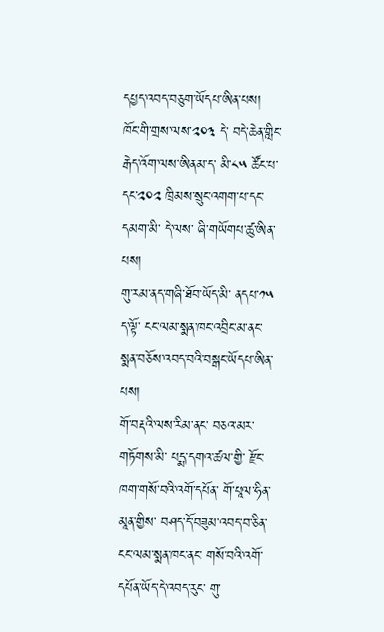དཔྱད་འབད་བཅུག་ཡོདཔ་ཨིན་པས།
ཁོང་གི་གྲས་ལས་༢༠༣ དེ་ བདེ་ཆེན་གླིང་རྒེད་འོག་ལས་ཨིནམ་ད་ མི་༨༥ ཚོང་པ་དང་༢༠༢ ཁྲིམས་སྲུང་འགག་པ་དང་ དམག་མི་ དེ་ལས་ ཞི་གཡོགཔ་ཚུ་ཨིན་པས།
གུ་རམ་ནད་གཞི་ཐོབ་ཡོད་མི་ ནདཔ་༡༥ ད་ལྟོ་ ངང་ལམ་སྨན་ཁང་འབྲིང་མ་ནང་ སྨན་བཅོས་འབད་བའི་བསྒང་ཡོདཔ་ཨིན་པས།
གོ་བརྡའི་ལས་རིམ་ནང་ བཅའ་མར་གཏོགས་མི་ པདྨ་དགའ་ཚལ་གྱི་ རྫོང་ཁག་གསོ་བའི་འགོ་དཔོན་ གོ་པཱལ་ཧིན་མཱན་གྱིས་ བཤད་དོ་བཟུམ་འབད་བ་ཅིན་ ངང་ལམ་སྨན་ཁང་ནང་ གསོ་བའི་འགོ་དཔོན་ཡོད་དེ་འབད་རུང་ གུ་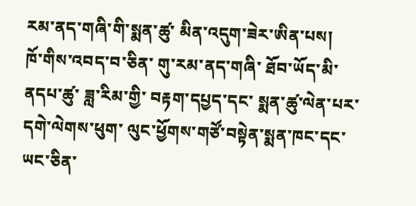རམ་ནད་གཞི་གི་སྨན་ཚུ་ མིན་འདུག་ཟེར་ཨིན་པས།
ཁོ་གིས་འབད་བ་ཅིན་ གུ་རམ་ནད་གཞི་ ཐོབ་ཡོད་མི་ནདཔ་ཚུ་ ཟླ་རིམ་གྱི་ བརྟག་དཔྱད་དང་ སྨན་ཚུ་ལེན་པར་ དགེ་ལེགས་ཕུག་ ལུང་ཕྱོགས་གཙོ་བསྟེན་སྨན་ཁང་དང་ ཡང་ཅིན་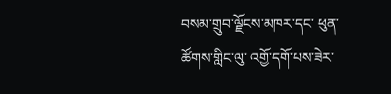བསམ་གྲུབ་ལྗོངས་མཁར་དང་ ཕུན་ཚོགས་གླིང་ལུ་ འགྱོ་དགོ་པས་ཟེར་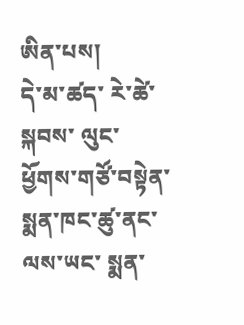ཨིན་པས།
དེ་མ་ཚད་ རེ་ཚེ་སྐབས་ ལུང་ཕྱོགས་གཙོ་བསྟེན་སྨན་ཁང་ཚུ་ནང་ལས་ཡང་ སྨན་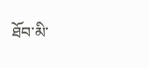ཐོབ་མི་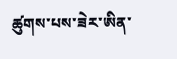ཚུགས་པས་ཟེར་ཨིན་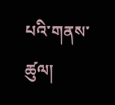པའི་གནས་ཚུལ།